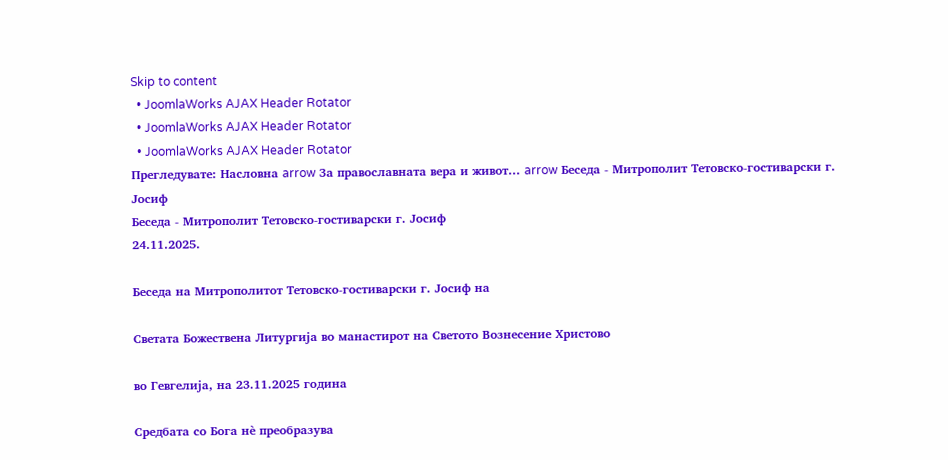Skip to content
  • JoomlaWorks AJAX Header Rotator
  • JoomlaWorks AJAX Header Rotator
  • JoomlaWorks AJAX Header Rotator
Прегледувате: Насловна arrow За православната вера и живот... arrow Беседа - Митрополит Тетовско-гостиварски г. Јосиф
Беседа - Митрополит Тетовско-гостиварски г. Јосиф
24.11.2025.

Беседа на Митрополитот Тетовско-гостиварски г. Јосиф на

Светата Божествена Литургија во манастирот на Светото Вознесение Христово

во Гевгелија, на 23.11.2025 година

Средбата со Бога нè преобразува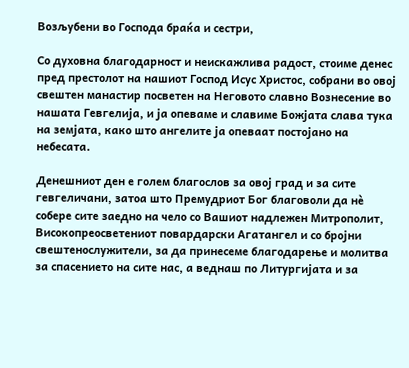Возљубени во Господа браќа и сестри,

Со духовна благодарност и неискажлива радост, стоиме денес пред престолот на нашиот Господ Исус Христос, собрани во овој свештен манастир посветен на Неговото славно Вознесение во нашата Гевгелија, и ја опеваме и славиме Божјата слава тука на земјата, како што ангелите ја опеваат постојано на небесата.

Денешниот ден е голем благослов за овој град и за сите гевгеличани, затоа што Премудриот Бог благоволи да нè собере сите заедно на чело со Вашиот надлежен Митрополит, Високопреосветениот повардарски Агатангел и со бројни свештенослужители, за да принесеме благодарење и молитва за спасението на сите нас, а веднаш по Литургијата и за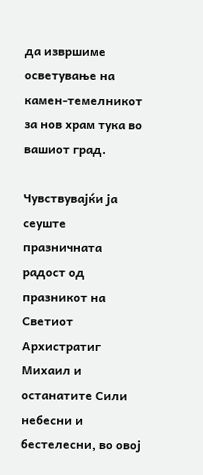да извршиме осветување на камен-темелникот за нов храм тука во вашиот град.

Чувствувајќи ја сеуште празничната радост од празникот на Светиот Архистратиг Михаил и останатите Сили небесни и бестелесни, во овој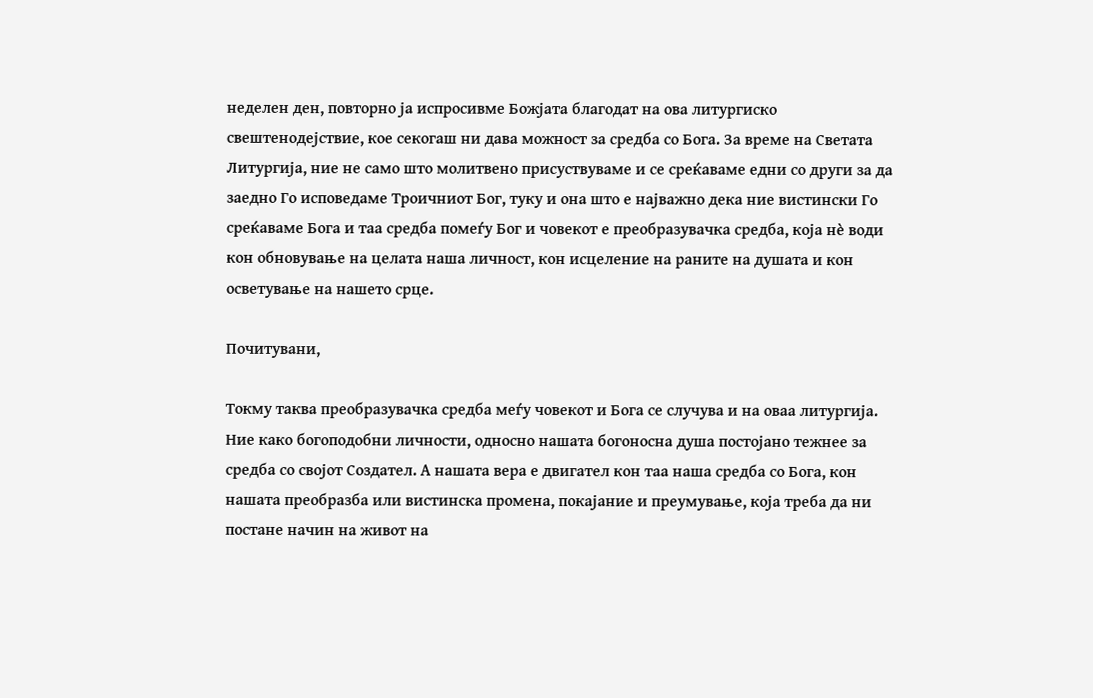неделен ден, повторно ја испросивме Божјата благодат на ова литургиско свештенодејствие, кое секогаш ни дава можност за средба со Бога. За време на Светата Литургија, ние не само што молитвено присуствуваме и се среќаваме едни со други за да заедно Го исповедаме Троичниот Бог, туку и она што е најважно дека ние вистински Го среќаваме Бога и таа средба помеѓу Бог и човекот е преобразувачка средба, која нè води кон обновување на целата наша личност, кон исцеление на раните на душата и кон осветување на нашето срце.

Почитувани,

Токму таква преобразувачка средба меѓу човекот и Бога се случува и на оваа литургија. Ние како богоподобни личности, односно нашата богоносна душа постојано тежнее за средба со својот Создател. А нашата вера е двигател кон таа наша средба со Бога, кон нашата преобразба или вистинска промена, покајание и преумување, која треба да ни постане начин на живот на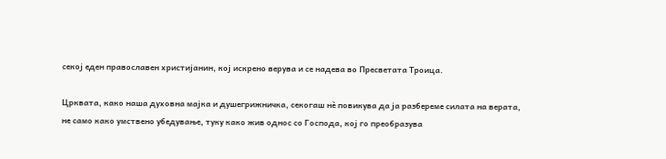секој еден православен христијанин, кој искрено верува и се надева во Пресветата Троица.

Црквата, како наша духовна мајка и душегрижничка, секогаш нè повикува да ја разбереме силата на верата, не само како умствено убедување, туку како жив однос со Господа, кој го преобразува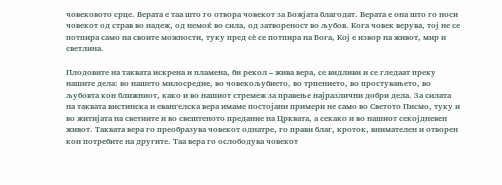човековото срце. Верата е таа што го отвора човекот за Божјата благодат. Верата е она што го носи човекот од страв во надеж, од немоќ во сила, од затвореност во љубов. Кога човек верува, тој не се потпира само на своите можности, туку пред сè се потпира на Бога, Кој е извор на живот, мир и светлина.

Плодовите на таквата искрена и пламена, би рекол – жива вера, се видливи и се гледаат преку нашите дела: во нашето милосредие, во човекољубието, во трпението, во простувањето, во љубовта кон ближниот, како и во нашиот стремеж за правење најразлични добри дела. За силата на таквата вистинска и евангелска вера имаме постојани примери не само во Светото Писмо, туку и во житијата на светиите и во свештеното предание на Црквата, а секако и во нашиот секојдневен живот. Таквата вера го преобразува човекот однатре, го прави благ, кроток, внимателен и отворен кон потребите на другите. Таа вера го ослободува човекот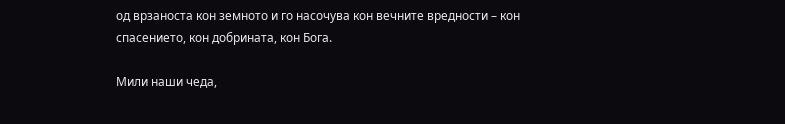од врзаноста кон земното и го насочува кон вечните вредности – кон спасението, кон добрината, кон Бога.

Мили наши чеда,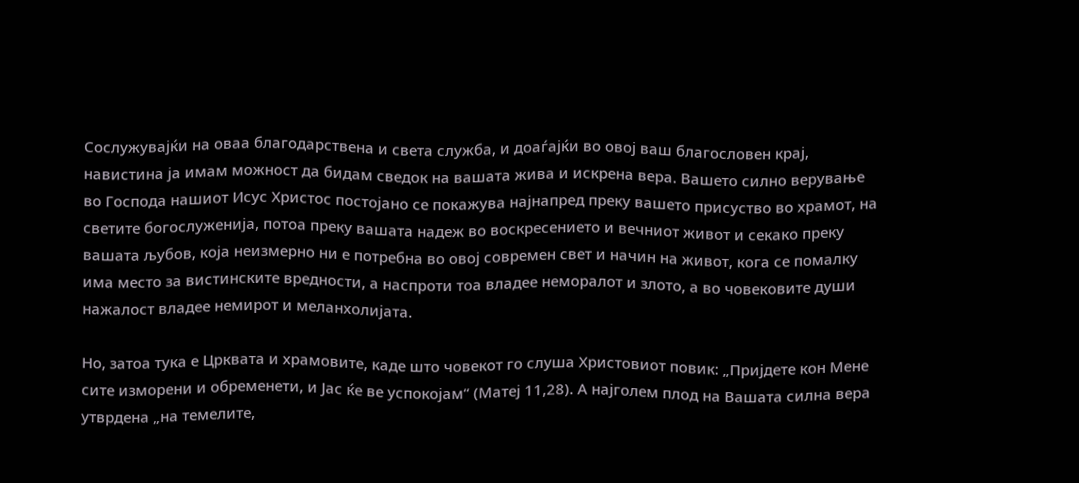Сослужувајќи на оваа благодарствена и света служба, и доаѓајќи во овој ваш благословен крај, навистина ја имам можност да бидам сведок на вашата жива и искрена вера. Вашето силно верување во Господа нашиот Исус Христос постојано се покажува најнапред преку вашето присуство во храмот, на светите богослуженија, потоа преку вашата надеж во воскресението и вечниот живот и секако преку вашата љубов, која неизмерно ни е потребна во овој современ свет и начин на живот, кога се помалку има место за вистинските вредности, а наспроти тоа владее неморалот и злото, а во човековите души нажалост владее немирот и меланхолијата.

Но, затоа тука е Црквата и храмовите, каде што човекот го слуша Христовиот повик: „Пријдете кон Мене сите изморени и обременети, и Јас ќе ве успокојам“ (Матеј 11,28). А најголем плод на Вашата силна вера утврдена „на темелите,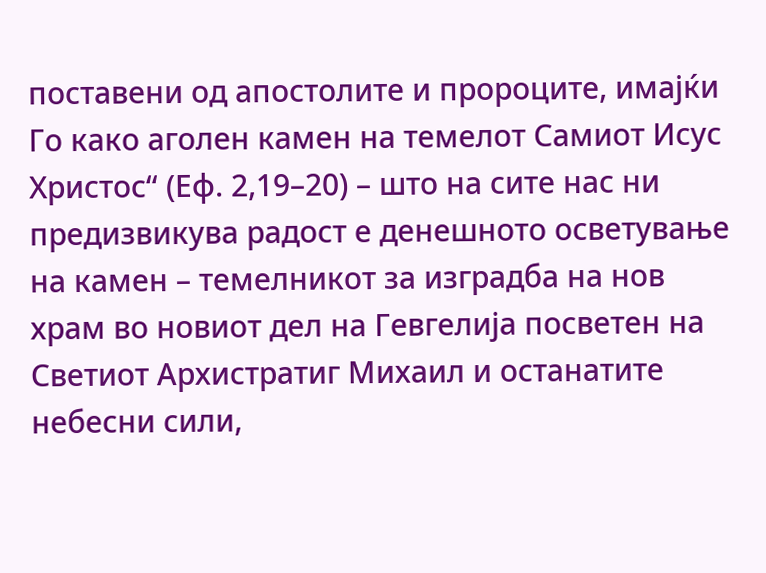поставени од апостолите и пророците, имајќи Го како аголен камен на темелот Самиот Исус Христос“ (Еф. 2,19–20) – што на сите нас ни предизвикува радост е денешното осветување на камен – темелникот за изградба на нов храм во новиот дел на Гевгелија посветен на Светиот Архистратиг Михаил и останатите небесни сили,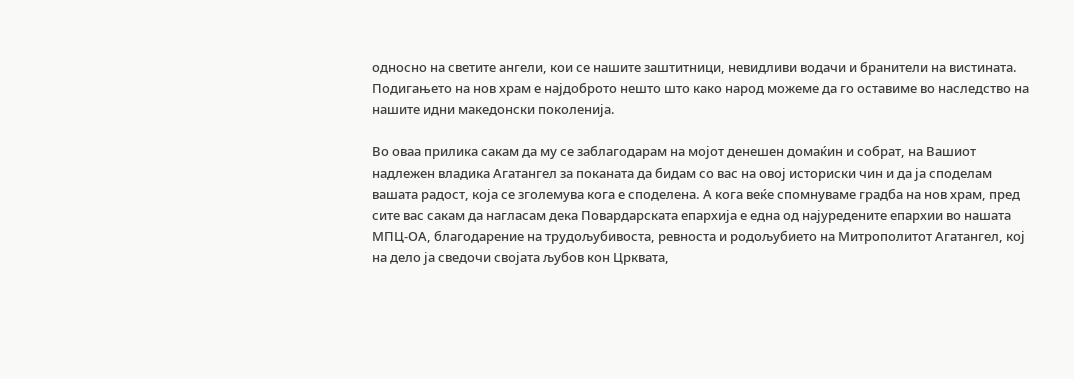односно на светите ангели, кои се нашите заштитници, невидливи водачи и бранители на вистината. Подигањето на нов храм е најдоброто нешто што како народ можеме да го оставиме во наследство на нашите идни македонски поколенија.

Во оваа прилика сакам да му се заблагодарам на мојот денешен домаќин и собрат, на Вашиот надлежен владика Агатангел за поканата да бидам со вас на овој историски чин и да ја споделам вашата радост, која се зголемува кога е споделена. А кога веќе спомнуваме градба на нов храм, пред сите вас сакам да нагласам дека Повардарската епархија е една од најуредените епархии во нашата МПЦ-ОА, благодарение на трудољубивоста, ревноста и родољубието на Митрополитот Агатангел, кој на дело ја сведочи својата љубов кон Црквата,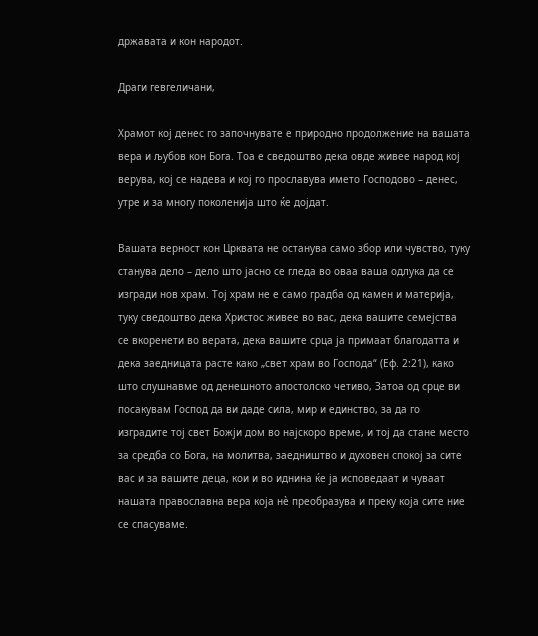државата и кон народот.

Драги гевгеличани,

Храмот кој денес го започнувате е природно продолжение на вашата вера и љубов кон Бога. Тоа е сведоштво дека овде живее народ кој верува, кој се надева и кој го прославува името Господово – денес, утре и за многу поколенија што ќе дојдат.

Вашата верност кон Црквата не останува само збор или чувство, туку станува дело – дело што јасно се гледа во оваа ваша одлука да се изгради нов храм. Тој храм не е само градба од камен и материја, туку сведоштво дека Христос живее во вас, дека вашите семејства се вкоренети во верата, дека вашите срца ја примаат благодатта и дека заедницата расте како „свет храм во Господа“ (Еф. 2:21), како што слушнавме од денешното апостолско четиво, Затоа од срце ви посакувам Господ да ви даде сила, мир и единство, за да го изградите тој свет Божји дом во најскоро време, и тој да стане место за средба со Бога, на молитва, заедништво и духовен спокој за сите вас и за вашите деца, кои и во иднина ќе ја исповедаат и чуваат нашата православна вера која нè преобразува и преку која сите ние се спасуваме.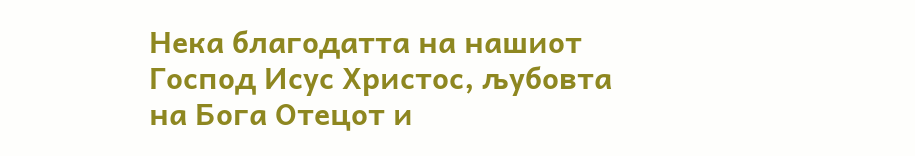Нека благодатта на нашиот Господ Исус Христос, љубовта на Бога Отецот и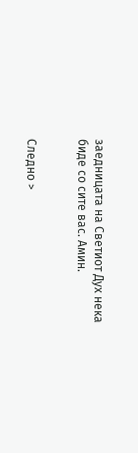заедницата на Светиот Дух нека биде со сите вас. Амин.


Следно >